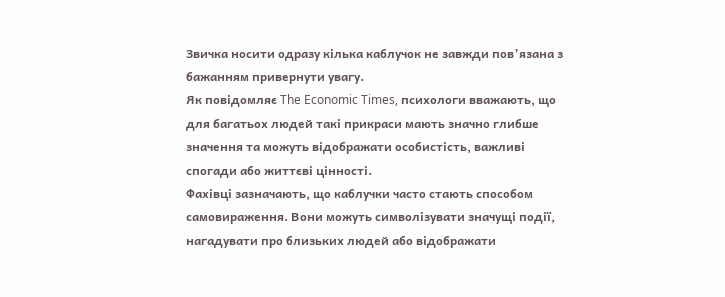Звичка носити одразу кілька каблучок не завжди пов’язана з бажанням привернути увагу.
Як повідомляє The Economic Times, психологи вважають, що для багатьох людей такі прикраси мають значно глибше значення та можуть відображати особистість, важливі спогади або життєві цінності.
Фахівці зазначають, що каблучки часто стають способом самовираження. Вони можуть символізувати значущі події, нагадувати про близьких людей або відображати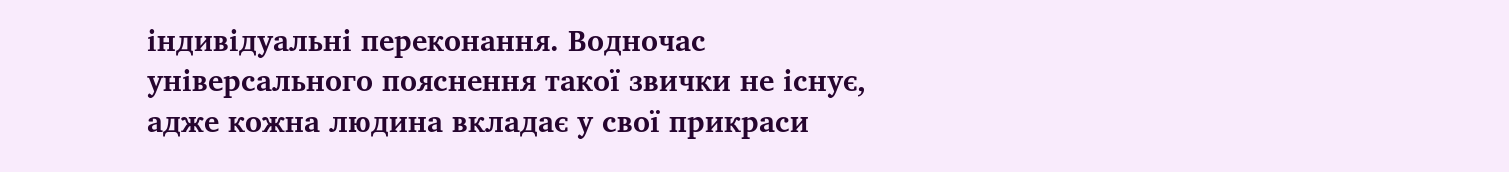індивідуальні переконання. Водночас універсального пояснення такої звички не існує, адже кожна людина вкладає у свої прикраси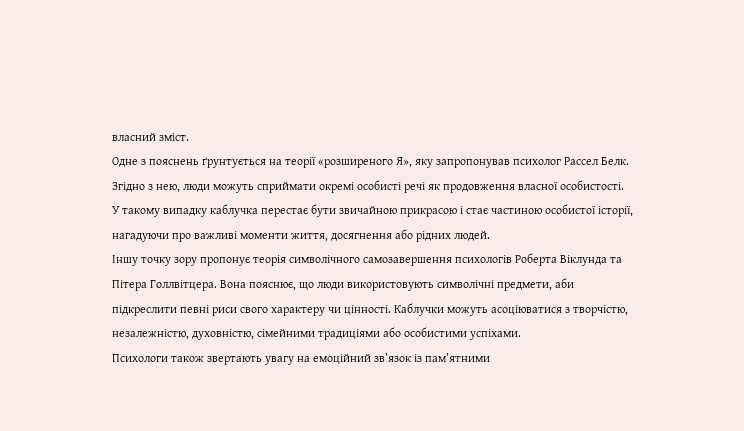власний зміст.
Одне з пояснень ґрунтується на теорії «розширеного Я», яку запропонував психолог Рассел Белк. Згідно з нею, люди можуть сприймати окремі особисті речі як продовження власної особистості. У такому випадку каблучка перестає бути звичайною прикрасою і стає частиною особистої історії, нагадуючи про важливі моменти життя, досягнення або рідних людей.
Іншу точку зору пропонує теорія символічного самозавершення психологів Роберта Віклунда та Пітера Голлвітцера. Вона пояснює, що люди використовують символічні предмети, аби підкреслити певні риси свого характеру чи цінності. Каблучки можуть асоціюватися з творчістю, незалежністю, духовністю, сімейними традиціями або особистими успіхами.
Психологи також звертають увагу на емоційний зв’язок із пам’ятними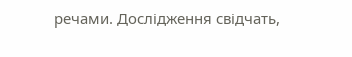речами. Дослідження свідчать,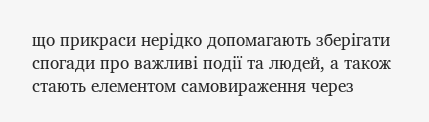що прикраси нерідко допомагають зберігати спогади про важливі події та людей, а також стають елементом самовираження через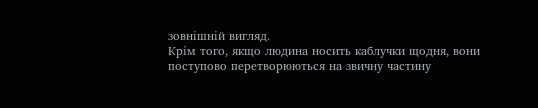зовнішній вигляд.
Крім того, якщо людина носить каблучки щодня, вони поступово перетворюються на звичну частину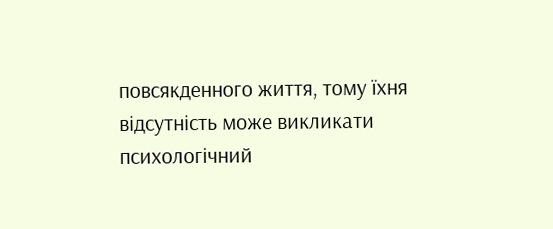повсякденного життя, тому їхня відсутність може викликати психологічний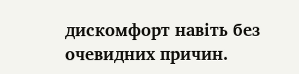дискомфорт навіть без очевидних причин.